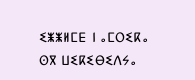ⵉⵥⵥⵍⵎⴹ ⵏ ⴰⵎⵔⵉⴽⴰ
ⵙⴳ ⵡⵉⴽⵉⴱⵉⴷⵢⴰ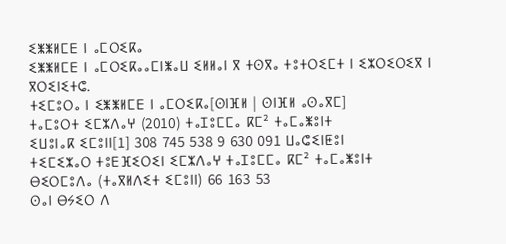ⵉⵥⵥⵍⵎⴹ ⵏ ⴰⵎⵔⵉⴽⴰ
ⵉⵥⵥⵍⵎⴹ ⵏ ⴰⵎⵔⵉⴽⴰⴰⵎⵏⵥⴰⵡ ⵉⵍⵍⴰⵏ ⴳ ⵜⵙⴳⴰ ⵜⵓⵜⵔⵉⵎⵜ ⵏ ⵉⵣⵔⵉⵔⵉⴳ ⵏ ⴳⵔⵉⵏⵉⵜⵛ.
ⵜⵉⵎⵓⵔⴰ ⵏ ⵉⵥⵥⵍⵎⴹ ⵏ ⴰⵎⵔⵉⴽⴰ[ⵙⵏⴼⵍ | ⵙⵏⴼⵍ ⴰⵙⴰⴳⵎ]
ⵜⴰⵎⵓⵔⵜ ⵉⵎⵣⴷⴰⵖ (2010) ⵜⴰⵊⵓⵎⵎⴰ ⴽⵎ² ⵜⴰⵎⴰⵥⵓⵏⵜ
ⵉⵡⵓⵏⴰⴽ ⵉⵎⵓⵏⵏ[1] 308 745 538 9 630 091 ⵡⴰⵛⵉⵏⵟⵓⵏ
ⵜⵉⵎⵉⵣⴰⵔ ⵜⵓⴹⴼⵉⵔⵉⵏ ⵉⵎⵣⴷⴰⵖ ⵜⴰⵊⵓⵎⵎⴰ ⴽⵎ² ⵜⴰⵎⴰⵥⵓⵏⵜ
ⴱⵉⵔⵎⵓⴷⴰ (ⵜⴰⴳⵍⴷⵉⵜ ⵉⵎⵓⵏⵏ) 66 163 53
ⵙⴰⵏ ⴱⵢⵉⵔ ⴷ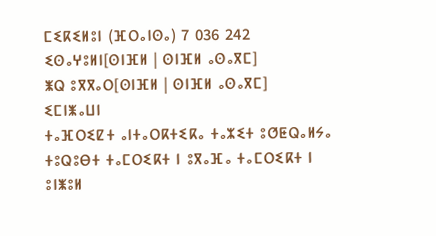ⵎⵉⴽⵉⵍⵓⵏ (ⴼⵔⴰⵏⵙⴰ) 7 036 242
ⵉⵙⴰⵖⵓⵍⵏ[ⵙⵏⴼⵍ | ⵙⵏⴼⵍ ⴰⵙⴰⴳⵎ]
ⵥⵕ ⵓⴳⴳⴰⵔ[ⵙⵏⴼⵍ | ⵙⵏⴼⵍ ⴰⵙⴰⴳⵎ]
ⵉⵎⵏⵥⴰⵡⵏ
ⵜⴰⴼⵔⵉⵇⵜ ⴰⵏⵜⴰⵔⴽⵜⵉⴽⴰ ⵜⴰⵣⵉⵜ ⵓⵚⵟⵕⴰⵍⵢⴰ ⵜⵓⵕⵓⴱⵜ ⵜⴰⵎⵔⵉⴽⵜ ⵏ ⵓⴳⴰⴼⴰ ⵜⴰⵎⵔⵉⴽⵜ ⵏ ⵓⵏⵥⵓⵍ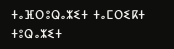ⵜⴰⴼⵔⵓⵕⴰⵣⵉⵜ ⵜⴰⵎⵔⵉⴽⵜ ⵜⵓⵕⴰⵣⵉⵜ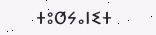ⵜⵓⵚⵢⴰⵏⵉⵜ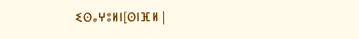ⵉⵙⴰⵖⵓⵍⵏ[ⵙⵏⴼⵍ |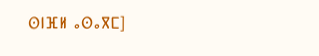ⵙⵏⴼⵍ ⴰⵙⴰⴳⵎ]